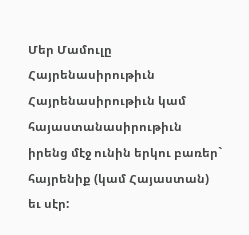Մեր Մամուլը
Հայրենասիրութիւն
Հայրենասիրութիւն կամ հայաստանասիրութիւն իրենց մէջ ունին երկու բառեր` հայրենիք (կամ Հայաստան) եւ սէր: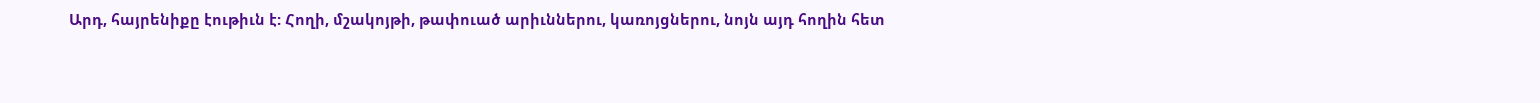Արդ, հայրենիքը էութիւն է: Հողի, մշակոյթի, թափուած արիւններու, կառոյցներու, նոյն այդ հողին հետ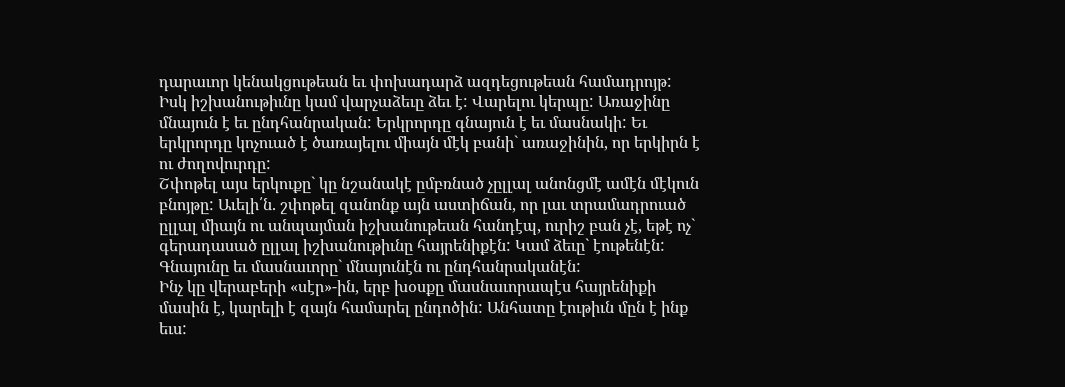դարաւոր կենակցութեան եւ փոխադարձ ազդեցութեան համադրոյթ:
Իսկ իշխանութիւնը կամ վարչաձեւը ձեւ է: Վարելու կերպը: Առաջինը մնայուն է եւ ընդհանրական: Երկրորդը գնայուն է եւ մասնակի: Եւ երկրորդը կոչուած է ծառայելու միայն մէկ բանի` առաջինին, որ երկիրն է ու ժողովուրդը:
Շփոթել այս երկուքը` կը նշանակէ ըմբռնած չըլլալ անոնցմէ ամէն մէկուն բնոյթը: Աւելի՛ն. շփոթել զանոնք այն աստիճան, որ լաւ տրամադրուած ըլլալ միայն ու անպայման իշխանութեան հանդէպ, ուրիշ բան չէ, եթէ ոչ` գերադասած ըլլալ իշխանութիւնը հայրենիքէն: Կամ ձեւը` էութենէն: Գնայունը եւ մասնաւորը` մնայունէն ու ընդհանրականէն:
Ինչ կը վերաբերի «սէր»-ին, երբ խօսքը մասնաւորապէս հայրենիքի մասին է, կարելի է զայն համարել ընդոծին: Անհատը էութիւն մըն է ինք եւս: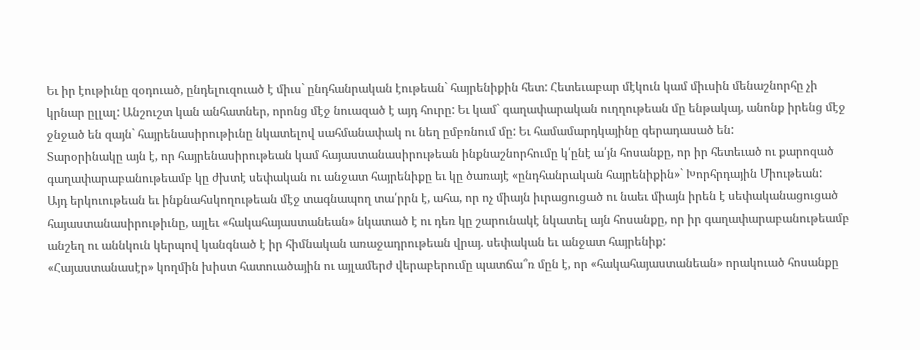Եւ իր էութիւնը զօդուած, ընդելուզուած է միւս` ընդհանրական էութեան` հայրենիքին հետ: Հետեւաբար մէկուն կամ միւսին մենաշնորհը չի կրնար ըլլալ: Անշուշտ կան անհատներ, որոնց մէջ նուազած է այդ հուրը: Եւ կամ` գաղափարական ուղղութեան մը ենթակայ, անոնք իրենց մէջ ջնջած են զայն` հայրենասիրութիւնը նկատելով սահմանափակ ու նեղ ըմբռնում մը: Եւ համամարդկայինը գերադասած են:
Տարօրինակը այն է, որ հայրենասիրութեան կամ հայաստանասիրութեան ինքնաշնորհումը կ՛ընէ ա՛յն հոսանքը, որ իր հետեւած ու քարոզած գաղափարաբանութեամբ կը ժխտէ սեփական ու անջատ հայրենիքը եւ կը ծառայէ «ընդհանրական հայրենիքին»` Խորհրդային Միութեան:
Այդ երկուութեան եւ ինքնահսկողութեան մէջ տագնապող տա՛րրն է, ահա, որ ոչ միայն իւրացուցած ու նաեւ միայն իրեն է սեփականացուցած հայաստանասիրութիւնը, այլեւ «հակահայաստանեան» նկատած է ու դեռ կը շարունակէ նկատել այն հոսանքը, որ իր գաղափարաբանութեամբ անշեղ ու աննկուն կերպով կանգնած է իր հիմնական առաջադրութեան վրայ. սեփական եւ անջատ հայրենիք:
«Հայաստանասէր» կողմին խիստ հատուածային ու այլամերժ վերաբերումը պատճա՞ռ մըն է, որ «հակահայաստանեան» որակուած հոսանքը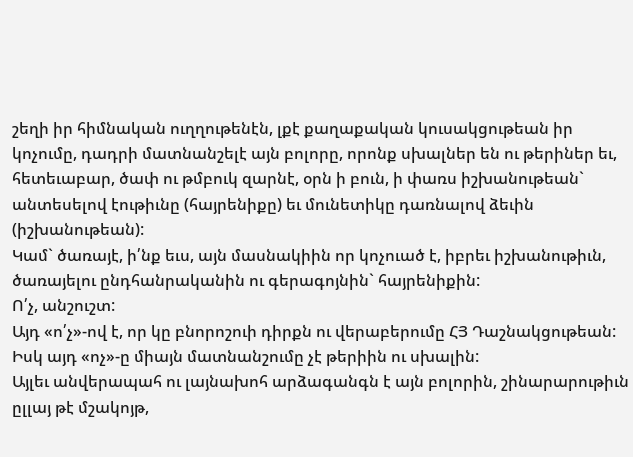շեղի իր հիմնական ուղղութենէն, լքէ քաղաքական կուսակցութեան իր կոչումը, դադրի մատնանշելէ այն բոլորը, որոնք սխալներ են ու թերիներ եւ, հետեւաբար, ծափ ու թմբուկ զարնէ, օրն ի բուն, ի փառս իշխանութեան` անտեսելով էութիւնը (հայրենիքը) եւ մունետիկը դառնալով ձեւին (իշխանութեան):
Կամ` ծառայէ, ի՛նք եւս, այն մասնակիին որ կոչուած է, իբրեւ իշխանութիւն, ծառայելու ընդհանրականին ու գերագոյնին` հայրենիքին:
Ո՛չ, անշուշտ:
Այդ «ո՛չ»-ով է, որ կը բնորոշուի դիրքն ու վերաբերումը ՀՅ Դաշնակցութեան:
Իսկ այդ «ոչ»-ը միայն մատնանշումը չէ թերիին ու սխալին:
Այլեւ անվերապահ ու լայնախոհ արձագանգն է այն բոլորին, շինարարութիւն ըլլայ թէ մշակոյթ,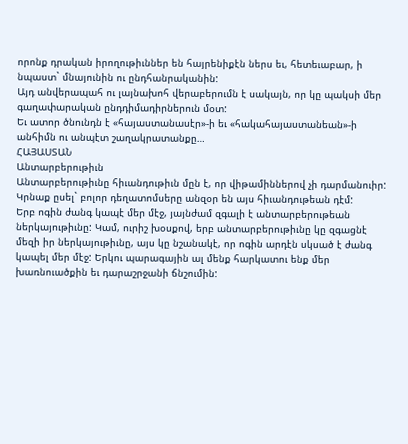որոնք դրական իրողութիւններ են հայրենիքէն ներս եւ, հետեւաբար, ի նպաստ` մնայունին ու ընդհանրականին:
Այդ անվերապահ ու լայնախոհ վերաբերումն է սակայն, որ կը պակսի մեր գաղափարական ընդդիմադիրներուն մօտ:
Եւ ատոր ծնունդն է «հայաստանասէր»-ի եւ «հակահայաստանեան»-ի անհիմն ու անպէտ շաղակրատանքը…
ՀԱՅԱՍՏԱՆ
Անտարբերութիւն
Անտարբերութիւնը հիւանդութիւն մըն է, որ վիթամիններով չի դարմանուիր: Կրնաք ըսել` բոլոր դեղատոմսերը անզօր են այս հիւանդութեան դէմ:
Երբ ոգին ժանգ կապէ մեր մէջ, յայնժամ զգալի է անտարբերութեան ներկայութիւնը: Կամ, ուրիշ խօսքով, երբ անտարբերութիւնը կը զգացնէ մեզի իր ներկայութիւնը, այս կը նշանակէ, որ ոգին արդէն սկսած է ժանգ կապել մեր մէջ: Երկու պարագային ալ մենք հարկատու ենք մեր խառնուածքին եւ դարաշրջանի ճնշումին: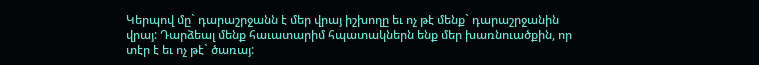Կերպով մը` դարաշրջանն է մեր վրայ իշխողը եւ ոչ թէ մենք` դարաշրջանին վրայ: Դարձեալ մենք հաւատարիմ հպատակներն ենք մեր խառնուածքին, որ տէր է եւ ոչ թէ` ծառայ: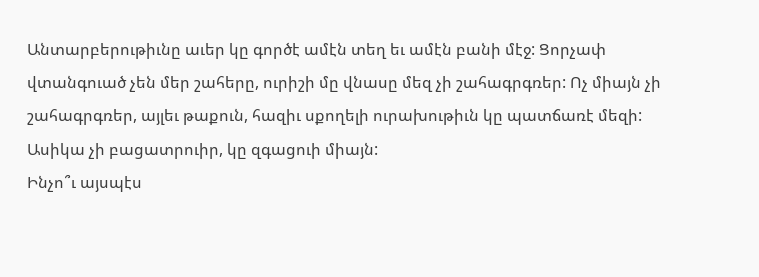Անտարբերութիւնը աւեր կը գործէ ամէն տեղ եւ ամէն բանի մէջ: Ցորչափ վտանգուած չեն մեր շահերը, ուրիշի մը վնասը մեզ չի շահագրգռեր: Ոչ միայն չի շահագրգռեր, այլեւ թաքուն, հազիւ սքողելի ուրախութիւն կը պատճառէ մեզի: Ասիկա չի բացատրուիր, կը զգացուի միայն:
Ինչո՞ւ այսպէս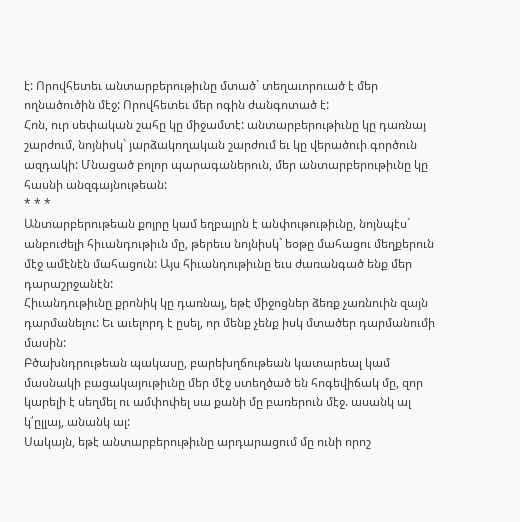է: Որովհետեւ անտարբերութիւնը մտած` տեղաւորուած է մեր ողնածուծին մէջ: Որովհետեւ մեր ոգին ժանգոտած է:
Հոն, ուր սեփական շահը կը միջամտէ: անտարբերութիւնը կը դառնայ շարժում, նոյնիսկ` յարձակողական շարժում եւ կը վերածուի գործուն ազդակի: Մնացած բոլոր պարագաներուն, մեր անտարբերութիւնը կը հասնի անզգայնութեան:
* * *
Անտարբերութեան քոյրը կամ եղբայրն է անփութութիւնը, նոյնպէս` անբուժելի հիւանդութիւն մը, թերեւս նոյնիսկ` եօթը մահացու մեղքերուն մէջ ամէնէն մահացուն: Այս հիւանդութիւնը եւս ժառանգած ենք մեր դարաշրջանէն:
Հիւանդութիւնը քրոնիկ կը դառնայ, եթէ միջոցներ ձեռք չառնուին զայն դարմանելու: Եւ աւելորդ է ըսել, որ մենք չենք իսկ մտածեր դարմանումի մասին:
Բծախնդրութեան պակասը, բարեխղճութեան կատարեալ կամ մասնակի բացակայութիւնը մեր մէջ ստեղծած են հոգեվիճակ մը, զոր կարելի է սեղմել ու ամփոփել սա քանի մը բառերուն մէջ. ասանկ ալ կ՛ըլլայ, անանկ ալ:
Սակայն, եթէ անտարբերութիւնը արդարացում մը ունի որոշ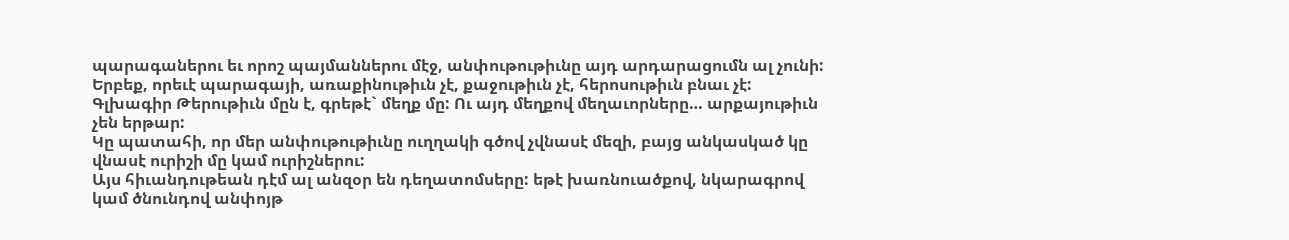պարագաներու եւ որոշ պայմաններու մէջ, անփութութիւնը այդ արդարացումն ալ չունի: Երբեք, որեւէ պարագայի, առաքինութիւն չէ, քաջութիւն չէ, հերոսութիւն բնաւ չէ: Գլխագիր Թերութիւն մըն է, գրեթէ` մեղք մը: Ու այդ մեղքով մեղաւորները… արքայութիւն չեն երթար:
Կը պատահի, որ մեր անփութութիւնը ուղղակի գծով չվնասէ մեզի, բայց անկասկած կը վնասէ ուրիշի մը կամ ուրիշներու:
Այս հիւանդութեան դէմ ալ անզօր են դեղատոմսերը: եթէ խառնուածքով, նկարագրով կամ ծնունդով անփոյթ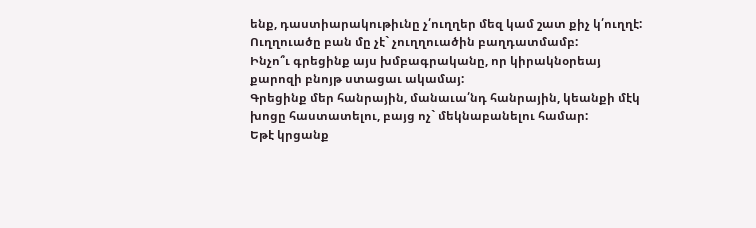ենք, դաստիարակութիւնը չ՛ուղղեր մեզ կամ շատ քիչ կ՛ուղղէ: Ուղղուածը բան մը չէ` չուղղուածին բաղդատմամբ:
Ինչո՞ւ գրեցինք այս խմբագրականը, որ կիրակնօրեայ քարոզի բնոյթ ստացաւ ակամայ:
Գրեցինք մեր հանրային, մանաւա՛նդ հանրային, կեանքի մէկ խոցը հաստատելու, բայց ոչ` մեկնաբանելու համար:
Եթէ կրցանք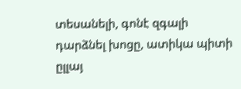տեսանելի, գոնէ զգալի դարձնել խոցը, ատիկա պիտի ըլլայ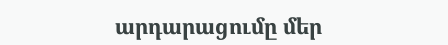արդարացումը մեր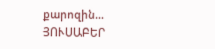քարոզին…
ՅՈՒՍԱԲԵՐ